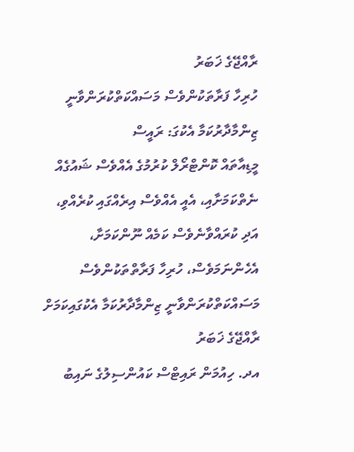ރާއްޖޭގެ ޚަބަރު
ހުރިހާ ފަރާތަކުންވެސް މަސައްކަތްކުރަންވާނީ ޒިންމާދާރުކަމާ އެކުގަ: ރައީސް
މީޑިއާތައް ކޮންޓްރޯލް ކުރުމުގެ އެއްވެސް ޝައުގެއް ނެތްކަމަށާއި، އެއީ އެއްވެސް އިރެއްގައި ކުރެއްވި، އަދި ކުރައްވާނެވެސް ކަމެއް ނޫންކަމަށާ، އެހެންނަމަވެސް، ހުރިހާ ފަރާތްތަކުންވެސް މަސައްކަތްކުރަންވާނީ ޒިންމާދާރުކަމާ އެކުގައިކަމަށް
ރާއްޖޭގެ ޚަބަރު
އދ. ހިއުމަން ރައިޓްސް ކައުންސިލުގެ ނައިބު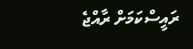ރައީސްކަމަށް ރާއްޖެ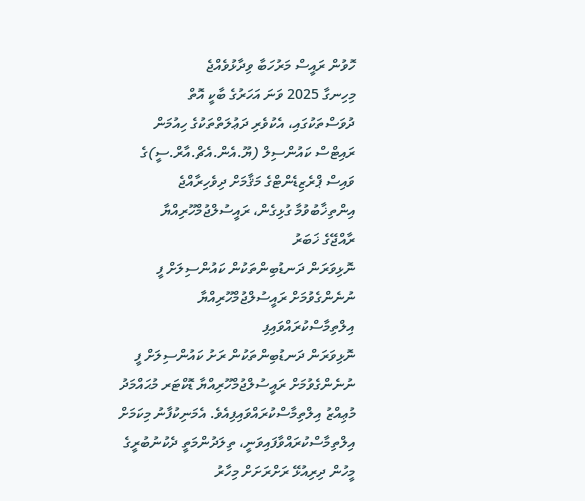ހޮވުން ރައީސް މަރުހަބާ ވިދާޅުވެއްޖެ
މިހިނގާ 2025 ވަނަ އަހަރުގެ ބާކީ އޮތް ދުވަސްތަކުގައި، އެކުވެރި ދަޢުލަތްތަކުގެ ހިއުމަން ރައިޓްސް ކައުންސިލް (ޔޫ.އެން.އެޗް.އާރް.ސީ)ގެ ވައިސް ޕްރެޒިޑެންޓްގެ މަޤާމަށް ދިވެހިރާއްޖެ އިންތިޚާބުވުމާ ގުޅިގެން، ރައީސުލްޖުމްހޫރިއްޔާ
ރާއްޖޭގެ ޚަބަރު
ނޮޅިވަރަން ދަނޑުބިންތަކުން ކައުންސިލަށް ފީ ނުނެންގެވުމަށް ރައީސުލްޖުމްހޫރިއްޔާ އިލްތިމާސްކުރައްވައިފި
ނޮޅިވަރަން ދަނޑުބިންތަކުން ރަށު ކައުންސިލަށް ފީ ނުނެންގެވުމަށް ރައީސުލްޖުމްހޫރިއްޔާ ޑޮކްޓަރ މުޙައްމަދު މުޢިއްޒު އިލްތިމާސްކުރައްވައިފިއެވެ. އެމަނިކުފާނު މިކަމަށް އިލްތިމާސްކުރައްވާފައިވަނީ، ތިލަދުންމަތީ ދެކުނުބުރީގެ މީހުން ދިރިއުޅޭ ރަށްރަށަށް މިހާރު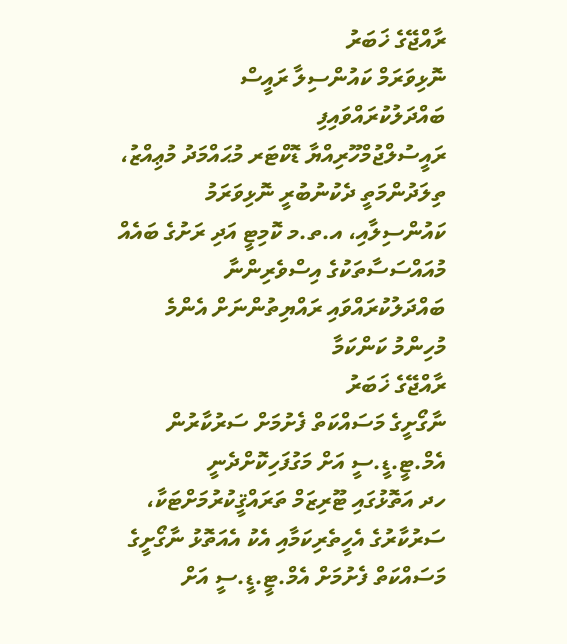ރާއްޖޭގެ ޚަބަރު
ނޮޅިވަރަމް ކައުންސިލާ ރައީސް ބައްދަލުކުރައްވައިފި
ރައީސުލްޖުމްހޫރިއްޔާ ޑޮކްޓަރ މުޙައްމަދު މުޢިއްޒު، ތިލަދުންމަތީ ދެކުނުބުރީ ނޮޅިވަރަމު ކައުންސިލާއި، އ.ތ.މ ކޮމިޓީ އަދި ރަށުގެ ބައެއް މުއައްސަސާތަކުގެ އިސްވެރިންނާ ބައްދަލުކުރައްވައި ރައްޔިތުންނަށް އެންމެ މުހިންމު ކަންކަމާ
ރާއްޖޭގެ ޚަބަރު
ނާގޯށީގެ މަސައްކަތް ފެށުމަށް ސަރުކާރުން އެމް.ޓީ.ޑީ.ސީ އަށް މަގުފަހިކޮށްދެނީ
ހދ އަތޮޅުގައި ޓޫރިޒަމް ތަރައްޤީކުރުމަށްޓަކާ، ސަރުކާރުގެ އެހީތެރިކަމާއި އެކު އެއަތޮޅު ނާގޯށީގެ މަސައްކަތް ފެށުމަށް އެމް.ޓީ.ޑީ.ސީ އަށް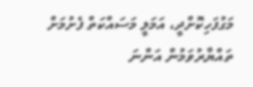މަގުފަހިކޮށްދީ، އަމަލީ މަސައްކަތް ފެށުމަށް ތައްޔާރުވަމުން އަންނަ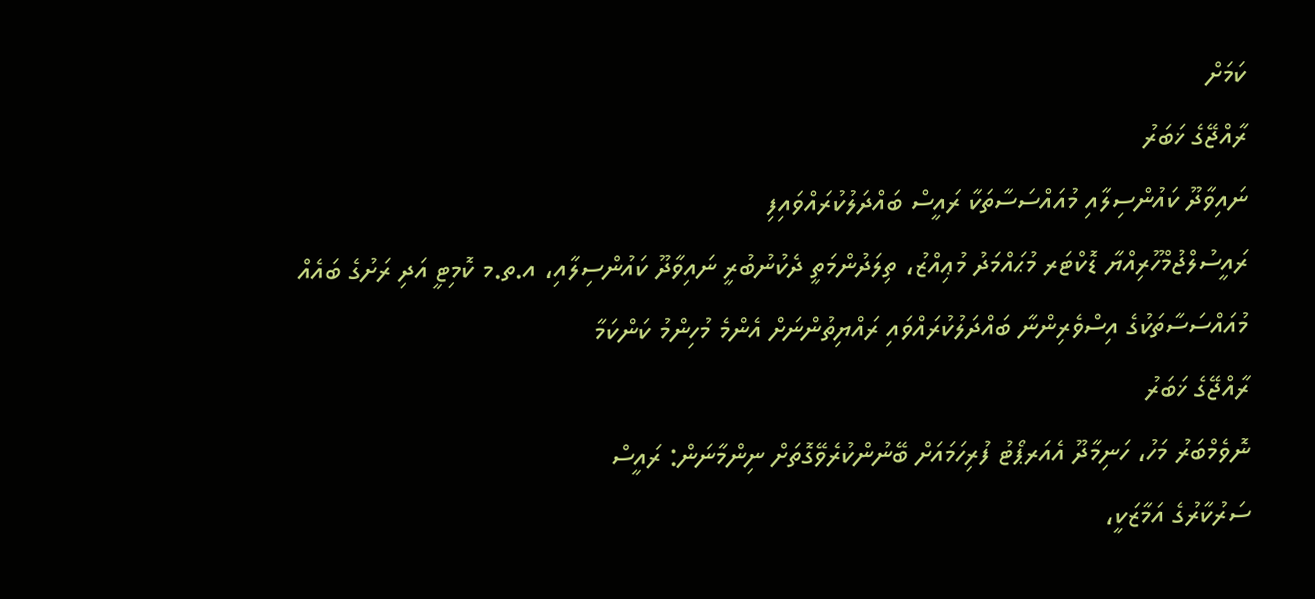ކަމަށް
ރާއްޖޭގެ ޚަބަރު
ނައިވާދޫ ކައުންސިލާއި މުއައްސަސާތަކާ ރައީސް ބައްދަލުކުރައްވައިފި
ރައީސުލްޖުމްހޫރިއްޔާ ޑޮކްޓަރ މުޙައްމަދު މުޢިއްޒު، ތިލަދުންމަތީ ދެކުނުބުރީ ނައިވާދޫ ކައުންސިލާއި، އ.ތ.މ ކޮމިޓީ އަދި ރަށުގެ ބައެއް މުއައްސަސާތަކުގެ އިސްވެރިންނާ ބައްދަލުކުރައްވައި ރައްޔިތުންނަށް އެންމެ މުހިންމު ކަންކަމާ
ރާއްޖޭގެ ޚަބަރު
ނޮވެމްބަރު މަހު، ހަނިމާދޫ އެއަރޕޯޓު ފުރިހަމައަށް ބޭނުންކުރެވޭގޮތަށް ނިންމާނަން: ރައީސް
ސަރުކާރުގެ އަމާޒަކީ،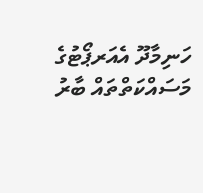ހަނިމާދޫ އެއަރޕޯޓުގެ މަސައްކަތްތައް ބާރު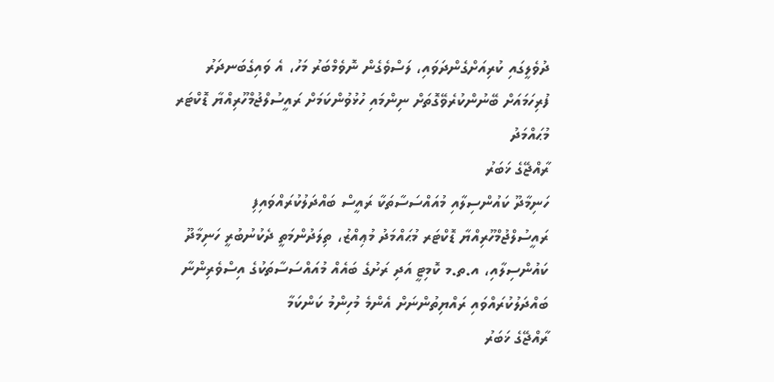ދުވެލީގައި ކުރިއަށްގެންދަވައި، ލަސްވެގެން ނޮވެމްބަރު މަހު، އެ ވައިގެބަނދަރު ފުރިހަމައަށް ބޭނުންކުރެވޭގޮތަށް ނިންމައި ހުޅުވުންކަމަށް ރައީސުލްޖުމްހޫރިއްޔާ ޑޮކްޓަރ މުޙައްމަދު
ރާއްޖޭގެ ޚަބަރު
ހަނިމާދޫ ކައުންސިލާއި މުއައްސަސާތަކާ ރައީސް ބައްދަލުކުރައްވައިފި
ރައީސުލްޖުމްހޫރިއްޔާ ޑޮކްޓަރ މުޙައްމަދު މުޢިއްޒު، ތިލަދުންމަތީ ދެކުނުބުރީ ހަނިމާދޫ ކައުންސިލާއި، އ.ތ.މ ކޮމިޓީ އަދި ރަށުގެ ބައެއް މުއައްސަސާތަކުގެ އިސްވެރިންނާ ބައްދަލުކުރައްވައި ރައްޔިތުންނަށް އެންމެ މުހިންމު ކަންކަމާ
ރާއްޖޭގެ ޚަބަރު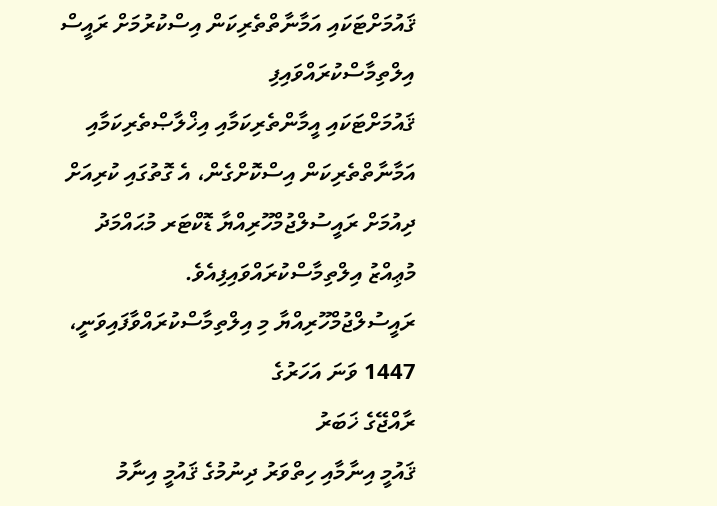ޤައުމަށްޓަކައި އަމާނާތްތެރިކަން އިސްކުރުމަށް ރައީސް އިލްތިމާސްކުރައްވައިފި
ޤައުމަށްޓަކައި އީމާންތެރިކަމާއި އިޚްލާޞްތެރިކަމާއި އަމާނާތްތެރިކަން އިސްކޮށްގެން، އެ ގޮތުގައި ކުރިއަށް ދިއުމަށް ރައީސުލްޖުމްހޫރިއްޔާ ޑޮކްޓަރ މުޙައްމަދު މުޢިއްޒު އިލްތިމާސްކުރައްވައިފިއެވެ. ރައީސުލްޖުމްހޫރިއްޔާ މި އިލްތިމާސްކުރައްވާފައިވަނީ، 1447 ވަނަ އަހަރުގެ
ރާއްޖޭގެ ޚަބަރު
ޤައުމީ އިނާމާއި ހިތްވަރު ދިނުމުގެ ޤައުމީ އިނާމު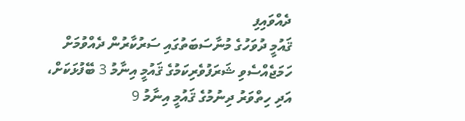ދެއްވައިފި
ޤައުމީ ދުވަހުގެ މުނާސަބަތުގައި ސަރުކާރުން ދެއްވުމަށް ހަމަޖެއްސެވި ޝަރަފުވެރިކަމުގެ ޤައުމީ އިނާމު 3 ބޭފުޅަކަށް، އަދި ހިތްވަރު ދިނުމުގެ ޤައުމީ އިނާމު 9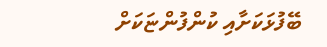ބޭފުޅަކަށާއި ކުންފުންޏަކަށް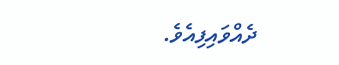ދެއްވައިފިއެވެ.